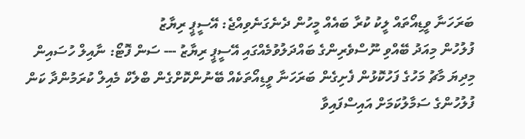ބަރަހަނާ ވީޑިއޯތައް ލީކު ކުރާ ބައެއް މީހުން ދެނެގަނެވިއްޖެ: އޭސީޕީ ރިޔާޒު
ފުލުހުން މިއަދު ބޭއްވި ނޫސްވެރިންގެ ބައްދަލުވުމެއްގައި އޭސީޕީ ރިޔާޒު --- ސަން ފޮޓޯ: ނާއިލް ހުސައިން
މިދިޔަ މާޗު މަހުގެ ފަހުކޮޅުން ފެށިގެން ބަރަހަނާ ވީޑިއޯތަކެއް ބޭނުންކޮށްގެން ބްލެކް މެއިލް ކުރަމުންދާ ކަން ފުލުހުންގެ ސަމާލުކަމަށް އައިސްފައިވާ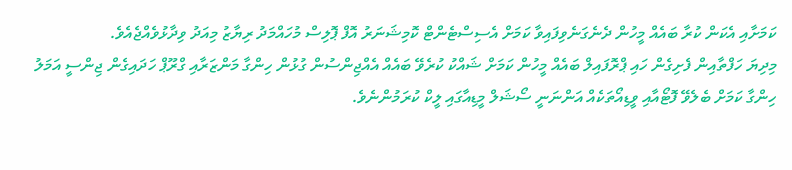ކަމަށާއި އެކަން ކުރާ ބައެއް މީހުން ދެނެގަނެވިފައިވާ ކަމަށް އެސިސްޓެންޓް ކޮމިޝަނަރު އޮފް ޕޮލިސް މުހައްމަދު ރިޔާޒު މިއަދު ވިދާޅުވެއްޖެއެވެ.
މިދިޔަ ހަފްތާއިން ފެށިގެން ހައި ޕްރޮފައިލް ބައެއް މީހުން ކަމަށް ޝައްކު ކުރެވޭ ބައެއް އެއްޖިންސުން ގުޅުން ހިންގާ މަންޒަރާއި ގްރޫޕް ހަދައިގެން ޖިންސީ އަމަލު ހިންގާ ކަމަށް ބެލެވޭ ފޮޓޯއާއި ވީޑިއޯތަކެއް އަންނަނީ ސޯޝަލް މީޑިއާގައި ލީކް ކުރަމުންނެވެ.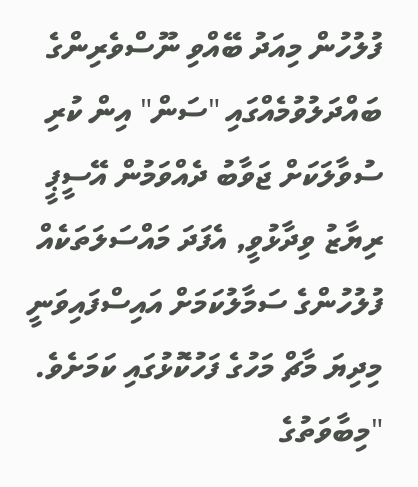ފުލުހުން މިއަދު ބޭއްވި ނޫސްވެރިންގެ ބައްދަލުވުމެއްގައި "ސަން" އިން ކުރި ސުވާލަކަށް ޖަވާބު ދެއްވަމުން އޭސީޕީ ރިޔާޒު ވިދާޅުވީ, އެފަދަ މައްސަލަތަކެއް ފުލުހުންގެ ސަމާލުކަމަށް އައިސްފައިވަނީ މިދިޔަ މާޗް މަހުގެ ފަހުކޮޅުގައި ކަމަށެވެ.
"މިބާވަތުގެ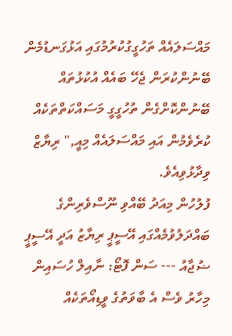މައްސަލައެއް ތަހުގީގުކުރުމުގައި އަޅުގަނޑުމެން ބޭނުންކުރަން ޖެހޭ ބައެއް އުކުޅުތައް ބޭނުންކޮށްގެން ތުހުގީގީ މަސައްކަތްތަކެއް ކުރެވެމުން އައި މައްސަލައެއް މިއީ," ރިޔާޒް ވިދާޅުވިއެވެ.
ފުލުހުން މިއަދު ބޭއްވި ނޫސްވެރިންގެ ބައްދަލުވުމެއްގައި އޭސީޕީ ރިޔާޒު އަދީ އޭސީޕީ ޟުޖާއު --- ސަން ފޮޓޯ: ނާއިލް ހުސައިން
މިހާރު ވެސް އެ ބާވަތުގެ ވީޑިއޯތަކެއް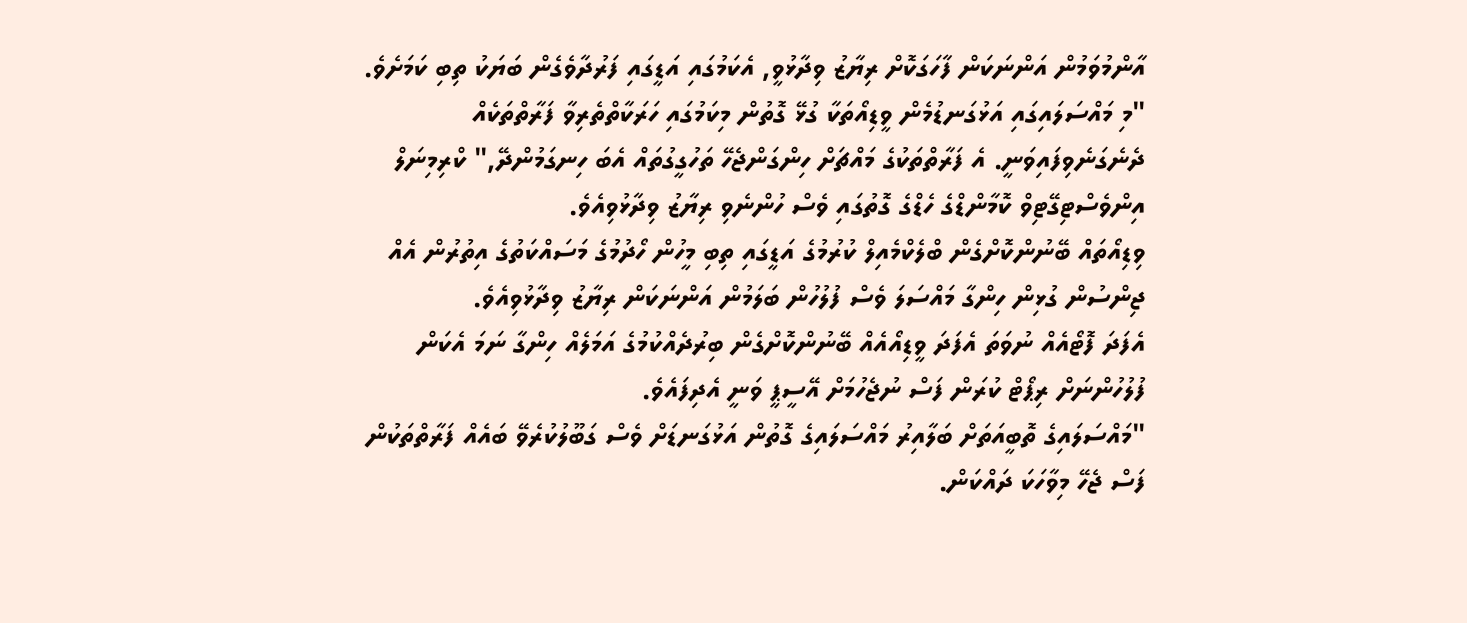އާންމުވަމުން އަންނަކަން ފާހަގަކޮށް ރިޔާޒު ވިދާޅުވީ, އެކަމުގައި އަޑީގައި ފަރުދާވެގެން ބަޔަކު ތިބި ކަމަށެވެ.
"މި މައްސަލައިގައި އަޅުގަނޑުމެން ވީޑިއޯތަކާ ގުޅޭ ގޮތުން މިކަމުގައި ހަރަކާތްތެރިވާ ފަރާތްތަކެއް ދެނެގަނެވިފައިވަނީ. އެ ފަރާތްތަކުގެ މައްޗަށް ހިންގަންޖެހޭ ތަހުގީގުތައް އެބަ ހިނގަމުންދޭ," ކްރިމިނަލް އިންވެސްޓިގޭޓިވް ކޮމާންޑްގެ ހެޑްގެ ގޮތުގައި ވެސް ހުންނެވި ރިޔާޒު ވިދާޅުވިއެވެ.
ވިޑިއޯތައް ބޭނުންކޮށްގެން ބްލެކްމެއިލް ކުރުމުގެ އަޑީގައި ތިބި މީހުން ހޯދުމުގެ މަސައްކަތުގެ އިތުރުން އެއް ޖިންސުން ގުޅިން ހިންގާ މައްސަލަ ވެސް ފުލުހުން ބަލަމުން އަންނަކަން ރިޔާޒު ވިދާޅުވިއެވެ.
އެފަދަ ފޮޓޯއެއް ނުވަތަ އެފަދަ ވީޑިއޯއެއް ބޭނުންކޮށްގެން ބިރުދެއްކުމުގެ އަމަލެއް ހިންގާ ނަމަ އެކަން ފުލުހުންނަށް ރިޕޯޓް ކުރަން ފަސް ނުޖެހުމަށް އޭސީޕީ ވަނީ އެދިފައެވެ.
"މައްސަލައިގެ ތޮބީއަތަށް ބަލާއިރު މައްސަލައިގެ ގޮތުން އަޅުގަނޑަށް ވެސް ގަބޫލުކުރެވޭ ބައެއް ފަރާތްތަކުން ފަސް ޖެހޭ މިވާހަކަ ދައްކަން.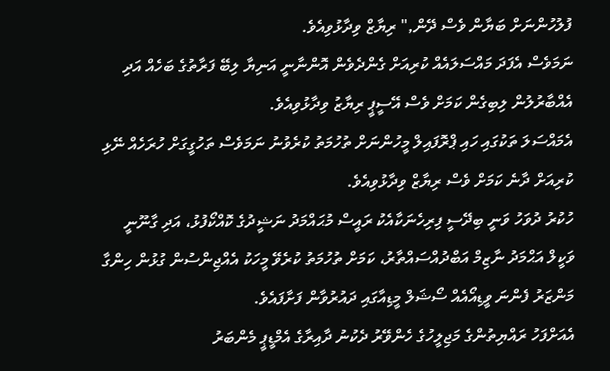ފުލުހުންނަށް ބަޔާން ވެސް ދޭން," ރިޔާޒް ވިދާޅުވިއެވެ.
ނަމަވެސް އެފަދަ މައްސަލައެއް ކުރިއަށް ގެންދެވެން އޮންނާނީ އަނިޔާ ލިބޭ ފަރާތުގެ ބަހެއް އަދި އެއްބާރުލުން ލިބިގެން ކަމަށް ވެސް އޭސީޕީ ރިޔާޒު ވިދާޅުވިއެވެ.
އެމައްސަލަ ތަކުގައި ހައި ޕްރޮފައިލް މީހުންނަށް ތުހުމަތު ކުރެވުނު ނަމަވެސް ތަހުގީގަށް ހުރަހެއް ނޭޅި ކުރިއަށް ދާނެ ކަމަށް ވެސް ރިޔާޒް ވިދާޅުވިއެވެ.
ހުކުރު ދުވަހު ވަނީ ބިދޭސީ ފިރިހެނަކާއެކު ރައީސް މުޙައްމަދު ނަޝީދުގެ ކޮއްކޯފުޅު، އަދި ގާނޫނީ ވަކީލް އަޙްމަދު ނާޒިމް އަބްދުއްސައްތާރު، ކަމަށް ތުހުމަތު ކުރެވޭ މީހަކު އެއްޖިންސުން ގުޅުން ހިންގާ މަންޒަރު ފެންނަ ވީޑިއޯއެއް ސޯޝަލް މީޑިއާގައި ދައުރުވާން ފަށާފައެވެ.
އެއަށްފަހު ރައްޔިތުންގެ މަޖިލީހުގެ ހެންވޭރު ދެކުނު ދާއިރާގެ އެމްޑީޕީ މެންބަރު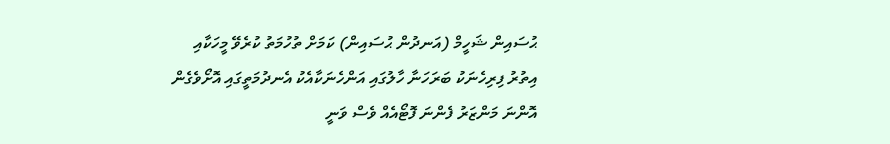ޙުސައިން ޝަހީމް (އަނދުން ޙުސައިން) ކަމަށް ތުހުމަތު ކުރެވޭ މީހަކާއި އިތުރު ފިރިހެނަކު ބަރަހަނާ ހާލުގައި އަންހެނަކާއެކު އެނދުމަތީގައި އޮށޯވެގެން އޮންނަ މަންޒަރު ފެންނަ ފޮޓޯއެއް ވެސް ވަނީ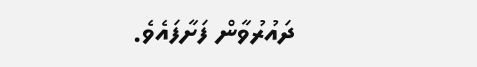ދައުރުވާން ފަށާފައެވެ.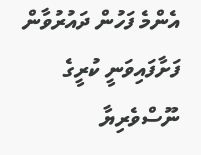އެންމެ ފަހުން ދައުރުވާން ފަށާފައިވަނީ ކުރީގެ ނޫސްވެރިޔާ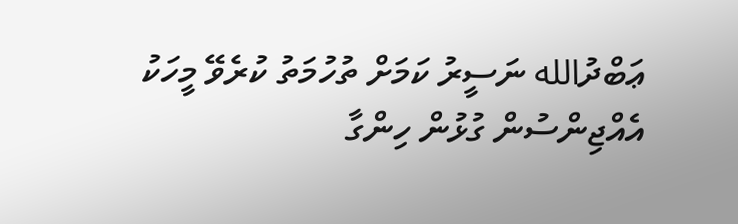ޢަބްދުالله ނަސީރު ކަމަށް ތުހުމަތު ކުރެވޭ މީހަކު އެއްޖިންސުން ގުޅުން ހިންގާ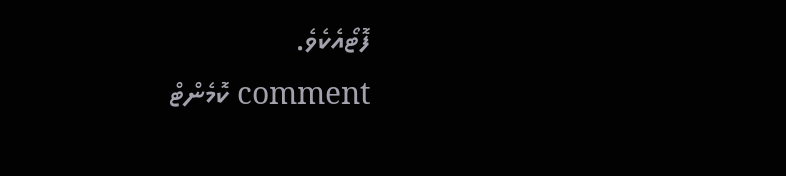ފޮޓޯއެކެވެ.
comment ކޮމެންޓް